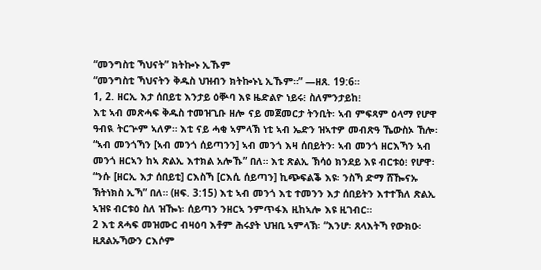“መንግስቲ ኻህናት” ክትኰኑ ኢኹም
“መንግስቲ ኻህናትን ቅዱስ ህዝብን ክትኰኑኒ ኢኹም።” —ዘጸ. 19:6።
1, 2. ዘርኢ እታ ሰበይቲ እንታይ ዕቝባ እዩ ዜድልዮ ነይሩ፧ ስለምንታይከ፧
እቲ ኣብ መጽሓፍ ቅዱስ ተመዝጊቡ ዘሎ ናይ መጀመርታ ትንቢት፡ ኣብ ምፍጻም ዕላማ የሆዋ ዓብዪ ትርጕም ኣለዎ። እቲ ናይ ሓቂ ኣምላኽ ነቲ ኣብ ኤድን ዝኣተዎ መብጽዓ ኼውስኦ ኸሎ፡ “ኣብ መንጎኻን [ኣብ መንጎ ሰይጣንን] ኣብ መንጎ እዛ ሰበይትን፡ ኣብ መንጎ ዘርእኻን ኣብ መንጎ ዘርኣን ከኣ ጽልኢ እተክል አሎኹ” በለ። እቲ ጽልኢ ኽሳዕ ክንደይ እዩ ብርቱዕ፧ የሆዋ፡ “ንሱ [ዘርኢ እታ ሰበይቲ] ርእስኻ [ርእሲ ሰይጣን] ኪጭፍልቕ እዩ፡ ንስኻ ድማ ሸዀናኡ ኽትነክስ ኢኻ” በለ። (ዘፍ. 3:15) እቲ ኣብ መንጎ እቲ ተመንን እታ ሰበይትን እተተኽለ ጽልኢ ኣዝዩ ብርቱዕ ስለ ዝዀነ፡ ሰይጣን ንዘርኣ ንምጥፋእ ዚከኣሎ እዩ ዚገብር።
2 እቲ ጸሓፍ መዝሙር ብዛዕባ እቶም ሕሩያት ህዝቢ ኣምላኽ፡ “እንሆ፡ ጸላእትኻ የውክዑ፡ ዚጸልኡኻውን ርእሶም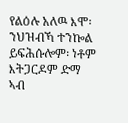የልዕሉ አለዉ እሞ፡ ንህዝብኻ ተንኰል ይፍሕሱሎም፡ ነቶም እትጋርዶም ድማ ኣብ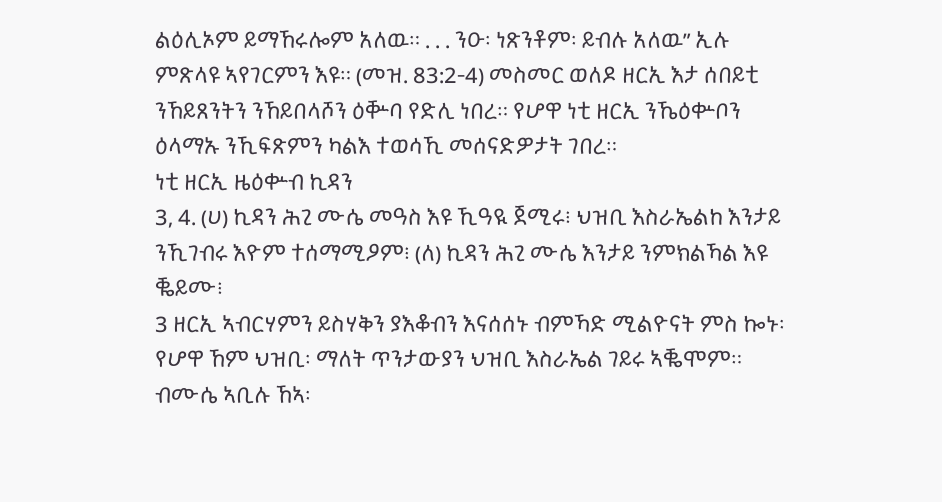ልዕሊኦም ይማኸሩሎም አለዉ። . . . ንዑ፡ ነጽንቶም፡ ይብሉ አለዉ” ኢሉ ምጽላዩ ኣየገርምን እዩ። (መዝ. 83:2-4) መስመር ወለዶ ዘርኢ እታ ሰበይቲ ንኸይጸንትን ንኸይበላሾን ዕቝባ የድሊ ነበረ። የሆዋ ነቲ ዘርኢ ንኼዕቍቦን ዕላማኡ ንኺፍጽምን ካልእ ተወሳኺ መሰናድዎታት ገበረ።
ነቲ ዘርኢ ዜዕቍብ ኪዳን
3, 4. (ሀ) ኪዳን ሕጊ ሙሴ መዓስ እዩ ኺዓዪ ጀሚሩ፧ ህዝቢ እስራኤልከ እንታይ ንኺገብሩ እዮም ተሰማሚዖም፧ (ለ) ኪዳን ሕጊ ሙሴ እንታይ ንምክልኻል እዩ ቘይሙ፧
3 ዘርኢ ኣብርሃምን ይስሃቅን ያእቆብን እናሰሰኑ ብምኻድ ሚልዮናት ምስ ኰኑ፡ የሆዋ ኸም ህዝቢ፡ ማለት ጥንታውያን ህዝቢ እስራኤል ገይሩ ኣቘሞም። ብሙሴ ኣቢሉ ኸኣ፡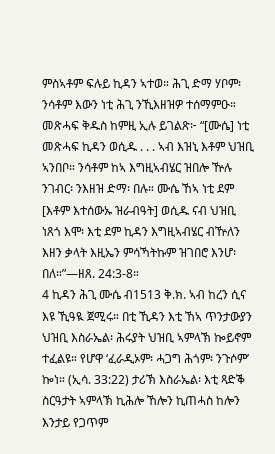ምስኣቶም ፍሉይ ኪዳን ኣተወ። ሕጊ ድማ ሃቦም፡ ንሳቶም እውን ነቲ ሕጊ ንኺእዘዝዎ ተሰማምዑ። መጽሓፍ ቅዱስ ከምዚ ኢሉ ይገልጽ፦ “[ሙሴ] ነቲ መጽሓፍ ኪዳን ወሲዱ . . . ኣብ እዝኒ እቶም ህዝቢ ኣንበቦ። ንሳቶም ከኣ እግዚኣብሄር ዝበሎ ዅሉ ንገብር፡ ንእዘዝ ድማ፡ በሉ። ሙሴ ኸኣ ነቲ ደም [እቶም እተሰውኡ ዝራብዓት] ወሲዱ ናብ ህዝቢ ነጸጎ እሞ፡ እቲ ደም ኪዳን እግዚኣብሄር ብዅለን እዘን ቃላት እዚኤን ምሳኻትኩም ዝገበሮ እንሆ፡ በለ።”—ዘጸ. 24:3-8።
4 ኪዳን ሕጊ ሙሴ ብ1513 ቅ.ክ. ኣብ ከረን ሲና እዩ ኺዓዪ ጀሚሩ። በቲ ኺዳን እቲ ኸኣ ጥንታውያን ህዝቢ እስራኤል፡ ሕሩያት ህዝቢ ኣምላኽ ኰይኖም ተፈልዩ። የሆዋ ‘ፈራዲኦም፡ ሓጋግ ሕጎም፡ ንጉሶም’ ኰነ። (ኢሳ. 33:22) ታሪኽ እስራኤል፡ እቲ ጻድቕ ስርዓታት ኣምላኽ ኪሕሎ ኸሎን ኪጠሓስ ከሎን እንታይ የጋጥም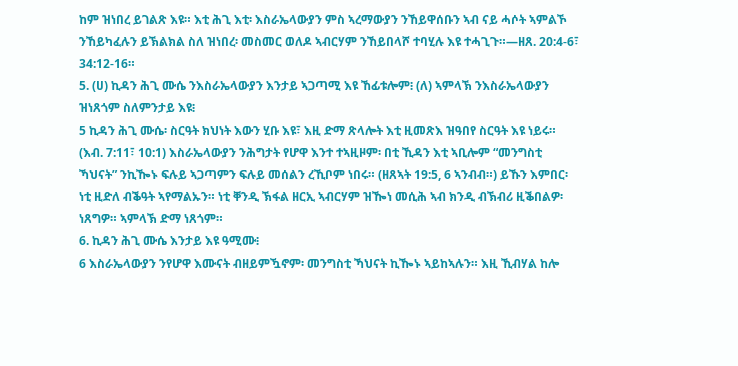ከም ዝነበረ ይገልጽ እዩ። እቲ ሕጊ እቲ፡ እስራኤላውያን ምስ ኣረማውያን ንኸይዋሰቡን ኣብ ናይ ሓሶት ኣምልኾ ንኸይካፈሉን ይኽልክል ስለ ዝነበረ፡ መስመር ወለዶ ኣብርሃም ንኸይበላሾ ተባሂሉ እዩ ተሓጊጉ።—ዘጸ. 20:4-6፣ 34:12-16።
5. (ሀ) ኪዳን ሕጊ ሙሴ ንእስራኤላውያን እንታይ ኣጋጣሚ እዩ ኸፊቱሎም፧ (ለ) ኣምላኽ ንእስራኤላውያን ዝነጸጎም ስለምንታይ እዩ፧
5 ኪዳን ሕጊ ሙሴ፡ ስርዓት ክህነት እውን ሂቡ እዩ፣ እዚ ድማ ጽላሎት እቲ ዚመጽእ ዝዓበየ ስርዓት እዩ ነይሩ። (እብ. 7:11፣ 10:1) እስራኤላውያን ንሕግታት የሆዋ እንተ ተኣዚዞም፡ በቲ ኺዳን እቲ ኣቢሎም “መንግስቲ ኻህናት” ንኪዀኑ ፍሉይ ኣጋጣምን ፍሉይ መሰልን ረኺቦም ነበሩ። (ዘጸኣት 19:5, 6 ኣንብብ።) ይኹን እምበር፡ ነቲ ዚድለ ብቕዓት ኣየማልኡን። ነቲ ቐንዲ ኽፋል ዘርኢ ኣብርሃም ዝዀነ መሲሕ ኣብ ክንዲ ብኽብሪ ዚቕበልዎ፡ ነጸግዎ። ኣምላኽ ድማ ነጸጎም።
6. ኪዳን ሕጊ ሙሴ እንታይ እዩ ዓሚሙ፧
6 እስራኤላውያን ንየሆዋ እሙናት ብዘይምዃኖም፡ መንግስቲ ኻህናት ኪዀኑ ኣይከኣሉን። እዚ ኺብሃል ከሎ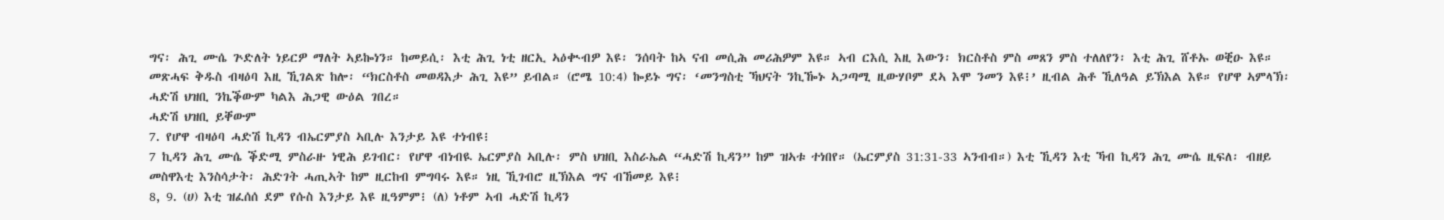ግና፡ ሕጊ ሙሴ ጕድለት ነይርዎ ማለት ኣይኰነን። ከመይሲ፡ እቲ ሕጊ ነቲ ዘርኢ ኣዕቊብዎ እዩ፡ ንሰባት ከኣ ናብ መሲሕ መሪሕዎም እዩ። ኣብ ርእሲ እዚ እውን፡ ክርስቶስ ምስ መጸን ምስ ተለለየን፡ እቲ ሕጊ ሸቶኡ ወቒዑ እዩ። መጽሓፍ ቅዱስ ብዛዕባ እዚ ኺገልጽ ከሎ፡ “ክርስቶስ መወዳእታ ሕጊ እዩ” ይብል። (ሮሜ 10:4) ኰይኑ ግና፡ ‘መንግስቲ ኻህናት ንኪዀኑ ኣጋጣሚ ዚውሃቦም ደኣ እሞ ንመን እዩ፧’ ዚብል ሕቶ ኺለዓል ይኽእል እዩ። የሆዋ ኣምላኽ፡ ሓድሽ ህዝቢ ንኬቕውም ካልእ ሕጋዊ ውዕል ገበረ።
ሓድሽ ህዝቢ ይቐውም
7. የሆዋ ብዛዕባ ሓድሽ ኪዳን ብኤርምያስ ኣቢሉ እንታይ እዩ ተነብዩ፧
7 ኪዳን ሕጊ ሙሴ ቕድሚ ምስራዙ ነዊሕ ይገብር፡ የሆዋ ብነብዪ ኤርምያስ ኣቢሉ፡ ምስ ህዝቢ እስራኤል “ሓድሽ ኪዳን” ከም ዝኣቱ ተነበየ። (ኤርምያስ 31:31-33 ኣንብብ።) እቲ ኺዳን እቲ ኻብ ኪዳን ሕጊ ሙሴ ዚፍለ፡ ብዘይ መስዋእቲ እንስሳታት፡ ሕድገት ሓጢኣት ከም ዚርከብ ምግባሩ እዩ። ነዚ ኺገብሮ ዚኽእል ግና ብኸመይ እዩ፧
8, 9. (ሀ) እቲ ዝፈሰሰ ደም የሱስ እንታይ እዩ ዚዓምም፧ (ለ) ነቶም ኣብ ሓድሽ ኪዳን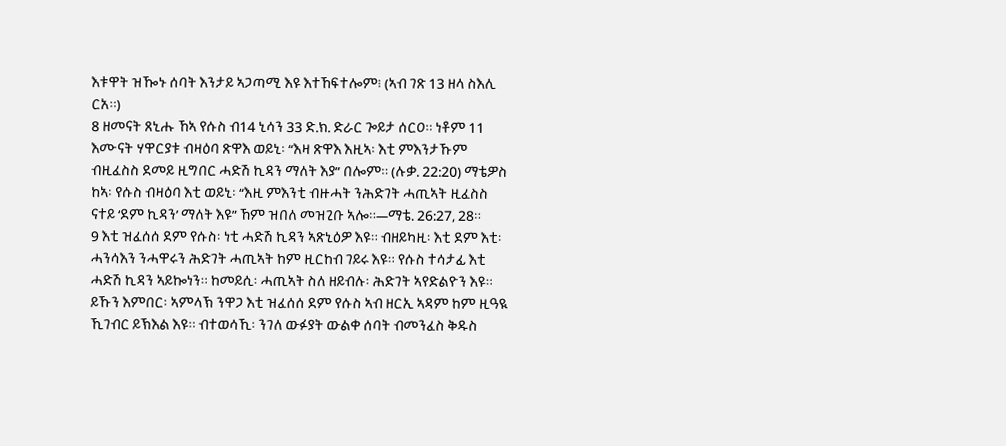እቱዋት ዝዀኑ ሰባት እንታይ ኣጋጣሚ እዩ እተኸፍተሎም፧ (ኣብ ገጽ 13 ዘላ ስእሊ ርአ።)
8 ዘመናት ጸኒሑ ኸኣ የሱስ ብ14 ኒሳን 33 ድ.ክ. ድራር ጐይታ ሰርዐ። ነቶም 11 እሙናት ሃዋርያቱ ብዛዕባ ጽዋእ ወይኒ፡ “እዛ ጽዋእ እዚኣ፡ እቲ ምእንታኹም ብዚፈስስ ደመይ ዚግበር ሓድሽ ኪዳን ማለት እያ” በሎም። (ሉቃ. 22:20) ማቴዎስ ከኣ፡ የሱስ ብዛዕባ እቲ ወይኒ፡ “እዚ ምእንቲ ብዙሓት ንሕድገት ሓጢኣት ዚፈስስ ናተይ ‘ደም ኪዳን’ ማለት እዩ” ኸም ዝበለ መዝጊቡ ኣሎ።—ማቴ. 26:27, 28።
9 እቲ ዝፈሰሰ ደም የሱስ፡ ነቲ ሓድሽ ኪዳን ኣጽኒዕዎ እዩ። ብዘይካዚ፡ እቲ ደም እቲ፡ ሓንሳእን ንሓዋሩን ሕድገት ሓጢኣት ከም ዚርከብ ገይሩ እዩ። የሱስ ተሳታፊ እቲ ሓድሽ ኪዳን ኣይኰነን። ከመይሲ፡ ሓጢኣት ስለ ዘይብሉ፡ ሕድገት ኣየድልዮን እዩ። ይኹን እምበር፡ ኣምላኽ ንዋጋ እቲ ዝፈሰሰ ደም የሱስ ኣብ ዘርኢ ኣዳም ከም ዚዓዪ ኺገብር ይኽእል እዩ። ብተወሳኺ፡ ንገለ ውፉያት ውልቀ ሰባት ብመንፈስ ቅዱስ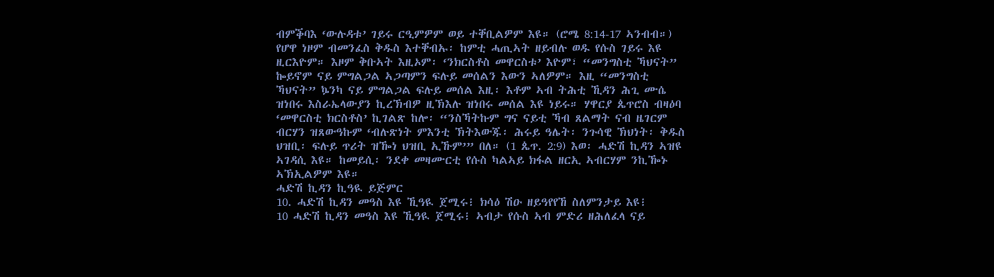ብምቕባእ ‘ውሉዳቱ’ ገይሩ ርዒምዎም ወይ ተቐቢልዎም እዩ። (ሮሜ 8:14-17 ኣንብብ።) የሆዋ ነዞም ብመንፈስ ቅዱስ እተቐብኡ፡ ከምቲ ሓጢኣት ዘይብሉ ወዱ የሱስ ገይሩ እዩ ዚርእዮም። እዞም ቅቡኣት እዚኦም፡ ‘ንክርስቶስ መዋርስቱ’ እዮም፣ “መንግስቲ ኻህናት” ኰይኖም ናይ ምግልጋል ኣጋጣምን ፍሉይ መሰልን እውን ኣለዎም። እዚ “መንግስቲ ኻህናት” ኴንካ ናይ ምግልጋል ፍሉይ መሰል እዚ፡ እቶም ኣብ ትሕቲ ኺዳን ሕጊ ሙሴ ዝነበሩ እስራኤላውያን ኪረኽብዎ ዚኽእሉ ዝነበሩ መሰል እዩ ነይሩ። ሃዋርያ ጴጥሮስ ብዛዕባ ‘መዋርስቲ ክርስቶስ’ ኪገልጽ ከሎ፡ “ንስኻትኩም ግና ናይቲ ኻብ ጸልማት ናብ ዜገርም ብርሃን ዝጸውዓኩም ‘ብሉጽነት ምእንቲ ኽትእውጁ፡ ሕሩይ ዓሌት፡ ንጉሳዊ ኽህነት፡ ቅዱስ ህዝቢ፡ ፍሉይ ጥሪት ዝዀነ ህዝቢ ኢኹም’” በለ። (1 ጴጥ. 2:9) እወ፡ ሓድሽ ኪዳን ኣዝዩ ኣገዳሲ እዩ። ከመይሲ፡ ንደቀ መዛሙርቲ የሱስ ካልኣይ ክፋል ዘርኢ ኣብርሃም ንኪዀኑ ኣኽኢልዎም እዩ።
ሓድሽ ኪዳን ኪዓዪ ይጅምር
10. ሓድሽ ኪዳን መዓስ እዩ ኺዓዪ ጀሚሩ፧ ክሳዕ ሽዑ ዘይዓየየኸ ስለምንታይ እዩ፧
10 ሓድሽ ኪዳን መዓስ እዩ ኺዓዪ ጀሚሩ፧ ኣብታ የሱስ ኣብ ምድሪ ዘሕለፈላ ናይ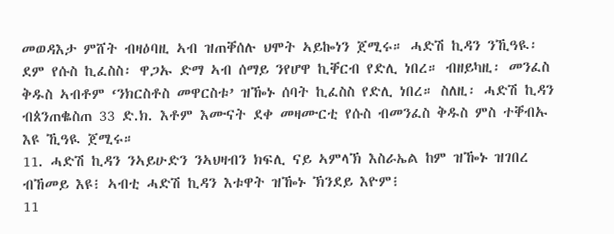መወዳእታ ምሸት ብዛዕባዚ ኣብ ዝጠቐሰሉ ህሞት ኣይኰነን ጀሚሩ። ሓድሽ ኪዳን ንኺዓዪ፡ ደም የሱስ ኪፈስስ፡ ዋጋኡ ድማ ኣብ ሰማይ ንየሆዋ ኪቐርብ የድሊ ነበረ። ብዘይካዚ፡ መንፈስ ቅዱስ ኣብቶም ‘ንክርስቶስ መዋርስቱ’ ዝዀኑ ሰባት ኪፈስስ የድሊ ነበረ። ስለዚ፡ ሓድሽ ኪዳን ብጰንጠቈስጠ 33 ድ.ክ. እቶም እሙናት ደቀ መዛሙርቲ የሱስ ብመንፈስ ቅዱስ ምስ ተቐብኡ እዩ ኺዓዪ ጀሚሩ።
11. ሓድሽ ኪዳን ንኣይሁድን ንኣህዛብን ክፍሊ ናይ ኣምላኽ እስራኤል ከም ዝዀኑ ዝገበረ ብኸመይ እዩ፧ ኣብቲ ሓድሽ ኪዳን እቱዋት ዝዀኑ ኽንደይ እዮም፧
11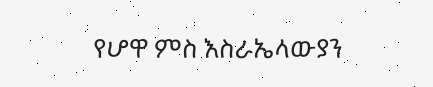የሆዋ ምስ እስራኤላውያን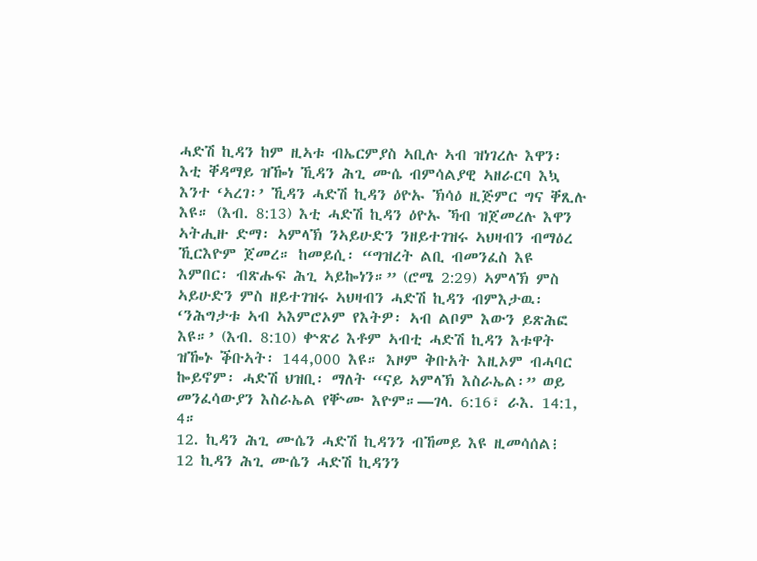ሓድሽ ኪዳን ከም ዚኣቱ ብኤርምያስ ኣቢሉ ኣብ ዝነገረሉ እዋን፡ እቲ ቐዳማይ ዝዀነ ኺዳን ሕጊ ሙሴ ብምሳልያዊ ኣዘራርባ እኳ እንተ ‘ኣረገ፡’ ኺዳን ሓድሽ ኪዳን ዕዮኡ ኽሳዕ ዚጅምር ግና ቐጺሉ እዩ። (እብ. 8:13) እቲ ሓድሽ ኪዳን ዕዮኡ ኻብ ዝጀመረሉ እዋን ኣትሒዙ ድማ፡ ኣምላኽ ንኣይሁድን ንዘይተገዝሩ ኣህዛብን ብማዕረ ኺርእዮም ጀመረ። ከመይሲ፡ “ግዝረት ልቢ ብመንፈስ እዩ እምበር፡ ብጽሑፍ ሕጊ ኣይኰነን።” (ሮሜ 2:29) ኣምላኽ ምስ ኣይሁድን ምስ ዘይተገዝሩ ኣህዛብን ሓድሽ ኪዳን ብምእታዉ፡ ‘ንሕግታቱ ኣብ ኣእምሮኦም የእትዎ፡ ኣብ ልቦም እውን ይጽሕፎ እዩ።’ (እብ. 8:10) ቍጽሪ እቶም ኣብቲ ሓድሽ ኪዳን እቱዋት ዝዀኑ ቕቡኣት፡ 144,000 እዩ። እዞም ቅቡአት እዚኦም ብሓባር ኰይኖም፡ ሓድሽ ህዝቢ፡ ማለት “ናይ ኣምላኽ እስራኤል፡” ወይ መንፈሳውያን እስራኤል የቝሙ እዮም።—ገላ. 6:16፣ ራእ. 14:1, 4።
12. ኪዳን ሕጊ ሙሴን ሓድሽ ኪዳንን ብኸመይ እዩ ዚመሳሰል፧
12 ኪዳን ሕጊ ሙሴን ሓድሽ ኪዳንን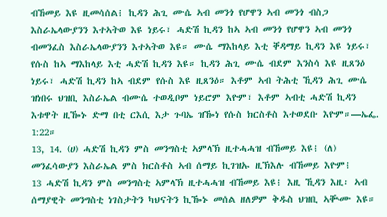ብኸመይ እዩ ዚመሳሰል፧ ኪዳን ሕጊ ሙሴ ኣብ መንጎ የሆዋን ኣብ መንጎ ብስጋ እስራኤላውያንን እተኣትወ እዩ ነይሩ፣ ሓድሽ ኪዳን ከኣ ኣብ መንጎ የሆዋን ኣብ መንጎ ብመንፈስ እስራኤላውያንን እተኣትወ እዩ። ሙሴ ማእከላይ እቲ ቐዳማይ ኪዳን እዩ ነይሩ፣ የሱስ ከኣ ማእከላይ እቲ ሓድሽ ኪዳን እዩ። ኪዳን ሕጊ ሙሴ ብደም እንስሳ እዩ ዚጸንዕ ነይሩ፣ ሓድሽ ኪዳን ከኣ ብደም የሱስ እዩ ዚጸንዕ። እቶም ኣብ ትሕቲ ኺዳን ሕጊ ሙሴ ዝነበሩ ህዝቢ እስራኤል ብሙሴ ተወዲቦም ነይሮም እዮም፣ እቶም ኣብቲ ሓድሽ ኪዳን እቱዋት ዚዀኑ ድማ በቲ ርእሲ እታ ጉባኤ ዝዀነ የሱስ ክርስቶስ እተወደቡ እዮም።—ኤፌ. 1:22።
13, 14. (ሀ) ሓድሽ ኪዳን ምስ መንግስቲ ኣምላኽ ዚተሓሓዝ ብኸመይ እዩ፧ (ለ) መንፈሳውያን እስራኤል ምስ ክርስቶስ ኣብ ሰማይ ኪገዝኡ ዚኽእሉ ብኸመይ እዮም፧
13 ሓድሽ ኪዳን ምስ መንግስቲ ኣምላኽ ዚተሓሓዝ ብኸመይ እዩ፧ እዚ ኺዳን እዚ፡ ኣብ ሰማያዊት መንግስቲ ነገስታትን ካህናትን ኪዀኑ መሰል ዘለዎም ቅዱስ ህዝቢ ኣቚሙ እዩ።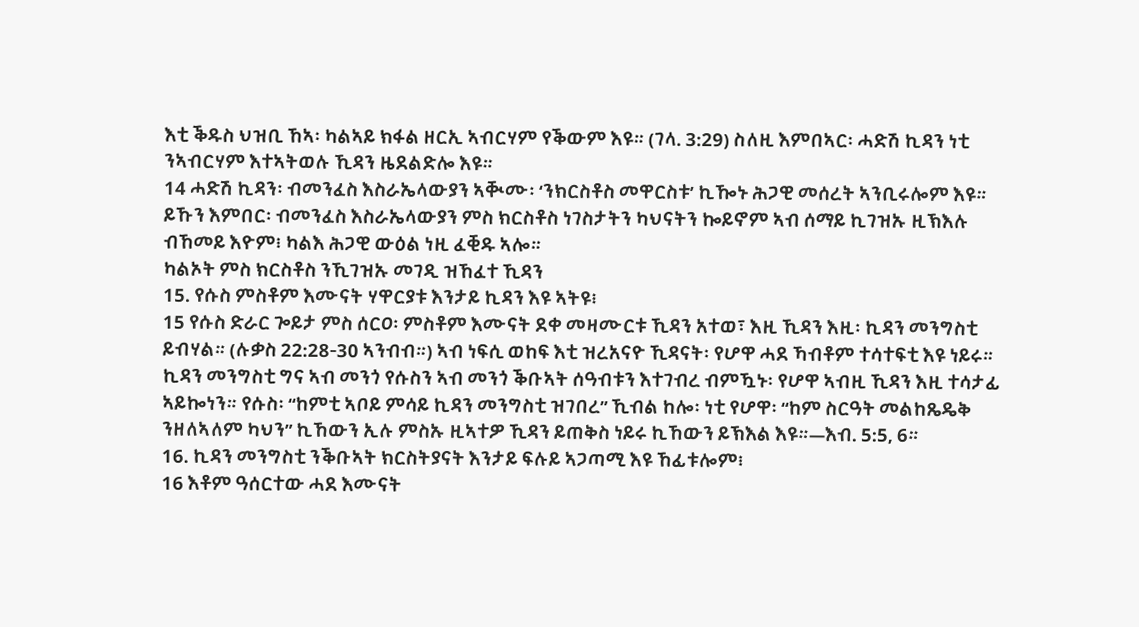እቲ ቕዱስ ህዝቢ ኸኣ፡ ካልኣይ ክፋል ዘርኢ ኣብርሃም የቕውም እዩ። (ገላ. 3:29) ስለዚ እምበኣር፡ ሓድሽ ኪዳን ነቲ ንኣብርሃም እተኣትወሉ ኺዳን ዜደልድሎ እዩ።
14 ሓድሽ ኪዳን፡ ብመንፈስ እስራኤላውያን ኣቚሙ፡ ‘ንክርስቶስ መዋርስቱ’ ኪዀኑ ሕጋዊ መሰረት ኣንቢሩሎም እዩ። ይኹን እምበር፡ ብመንፈስ እስራኤላውያን ምስ ክርስቶስ ነገስታትን ካህናትን ኰይኖም ኣብ ሰማይ ኪገዝኡ ዚኽእሉ ብኸመይ እዮም፧ ካልእ ሕጋዊ ውዕል ነዚ ፈቒዱ ኣሎ።
ካልኦት ምስ ክርስቶስ ንኺገዝኡ መገዲ ዝኸፈተ ኺዳን
15. የሱስ ምስቶም እሙናት ሃዋርያቱ እንታይ ኪዳን እዩ ኣትዩ፧
15 የሱስ ድራር ጐይታ ምስ ሰርዐ፡ ምስቶም እሙናት ደቀ መዛሙርቱ ኺዳን አተወ፣ እዚ ኺዳን እዚ፡ ኪዳን መንግስቲ ይብሃል። (ሉቃስ 22:28-30 ኣንብብ።) ኣብ ነፍሲ ወከፍ እቲ ዝረአናዮ ኺዳናት፡ የሆዋ ሓደ ኻብቶም ተሳተፍቲ እዩ ነይሩ። ኪዳን መንግስቲ ግና ኣብ መንጎ የሱስን ኣብ መንጎ ቕቡኣት ሰዓብቱን እተገብረ ብምዃኑ፡ የሆዋ ኣብዚ ኺዳን እዚ ተሳታፊ ኣይኰነን። የሱስ፡ “ከምቲ ኣቦይ ምሳይ ኪዳን መንግስቲ ዝገበረ” ኺብል ከሎ፡ ነቲ የሆዋ፡ “ከም ስርዓት መልከጼዴቅ ንዘለኣለም ካህን” ኪኸውን ኢሉ ምስኡ ዚኣተዎ ኺዳን ይጠቅስ ነይሩ ኪኸውን ይኽእል እዩ።—እብ. 5:5, 6።
16. ኪዳን መንግስቲ ንቕቡኣት ክርስትያናት እንታይ ፍሉይ ኣጋጣሚ እዩ ኸፊቱሎም፧
16 እቶም ዓሰርተው ሓደ እሙናት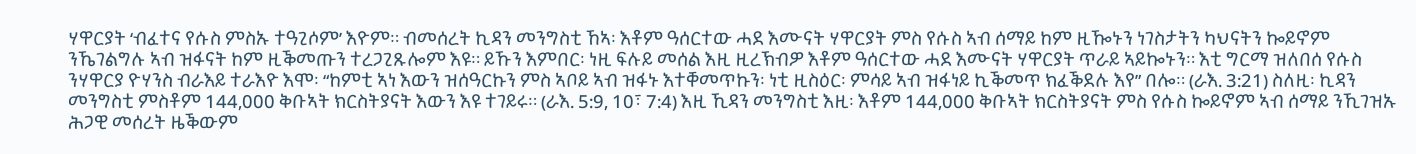ሃዋርያት ‘ብፈተና የሱስ ምስኡ ተዓጊሶም’ እዮም። ብመሰረት ኪዳን መንግስቲ ኸኣ፡ እቶም ዓሰርተው ሓደ እሙናት ሃዋርያት ምስ የሱስ ኣብ ሰማይ ከም ዚዀኑን ነገስታትን ካህናትን ኰይኖም ንኼገልግሉ ኣብ ዝፋናት ከም ዚቕመጡን ተረጋጊጹሎም እዩ። ይኹን እምበር፡ ነዚ ፍሉይ መሰል እዚ ዚረኽብዎ እቶም ዓሰርተው ሓደ እሙናት ሃዋርያት ጥራይ ኣይኰኑን። እቲ ግርማ ዝለበሰ የሱስ ንሃዋርያ ዮሃንስ ብራእይ ተራእዮ እሞ፡ “ከምቲ ኣነ እውን ዝሰዓርኩን ምስ ኣቦይ ኣብ ዝፋኑ እተቐመጥኩን፡ ነቲ ዚስዕር፡ ምሳይ ኣብ ዝፋነይ ኪቕመጥ ክፈቕደሉ እየ” በሎ። (ራእ. 3:21) ስለዚ፡ ኪዳን መንግስቲ ምስቶም 144,000 ቅቡኣት ክርስትያናት እውን እዩ ተገይሩ። (ራእ. 5:9, 10፣ 7:4) እዚ ኺዳን መንግስቲ እዚ፡ እቶም 144,000 ቅቡኣት ክርስትያናት ምስ የሱስ ኰይኖም ኣብ ሰማይ ንኺገዝኡ ሕጋዊ መሰረት ዜቕውም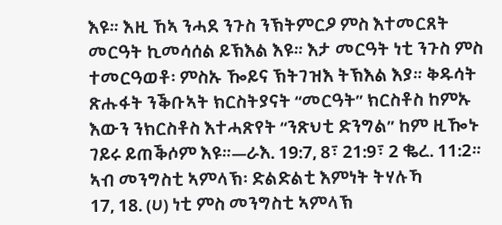እዩ። እዚ ኸኣ ንሓደ ንጉስ ንኽትምርዖ ምስ እተመርጸት መርዓት ኪመሳሰል ይኽእል እዩ። እታ መርዓት ነቲ ንጉስ ምስ ተመርዓወቶ፡ ምስኡ ዀይና ኽትገዝእ ትኽእል እያ። ቅዱሳት ጽሑፋት ንቕቡኣት ክርስትያናት “መርዓት” ክርስቶስ ከምኡ እውን ንክርስቶስ እተሓጽየት “ንጽህቲ ድንግል” ከም ዚዀኑ ገይሩ ይጠቕሶም እዩ።—ራእ. 19:7, 8፣ 21:9፣ 2 ቈረ. 11:2።
ኣብ መንግስቲ ኣምላኽ፡ ድልድልቲ እምነት ትሃሉኻ
17, 18. (ሀ) ነቲ ምስ መንግስቲ ኣምላኽ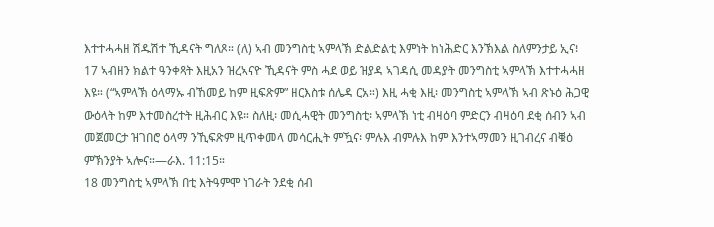እተተሓሓዘ ሽዱሽተ ኺዳናት ግለጾ። (ለ) ኣብ መንግስቲ ኣምላኽ ድልድልቲ እምነት ከነሕድር እንኽእል ስለምንታይ ኢና፧
17 ኣብዘን ክልተ ዓንቀጻት እዚአን ዝረኣናዮ ኺዳናት ምስ ሓደ ወይ ዝያዳ ኣገዳሲ መዳያት መንግስቲ ኣምላኽ እተተሓሓዘ እዩ። (“ኣምላኽ ዕላማኡ ብኸመይ ከም ዚፍጽም” ዘርእስቱ ሰሌዳ ርአ።) እዚ ሓቂ እዚ፡ መንግስቲ ኣምላኽ ኣብ ጽኑዕ ሕጋዊ ውዕላት ከም እተመስረተት ዚሕብር እዩ። ስለዚ፡ መሲሓዊት መንግስቲ፡ ኣምላኽ ነቲ ብዛዕባ ምድርን ብዛዕባ ደቂ ሰብን ኣብ መጀመርታ ዝገበሮ ዕላማ ንኺፍጽም ዚጥቀመላ መሳርሒት ምዃና፡ ምሉእ ብምሉእ ከም እንተኣማመን ዚገብረና ብቑዕ ምኽንያት ኣሎና።—ራእ. 11:15።
18 መንግስቲ ኣምላኽ በቲ እትዓምሞ ነገራት ንደቂ ሰብ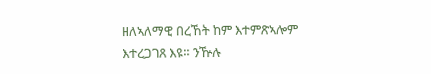ዘለኣለማዊ በረኸት ከም እተምጽኣሎም እተረጋገጸ እዩ። ንዅሉ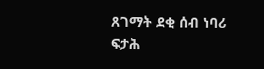ጸገማት ደቂ ሰብ ነባሪ ፍታሕ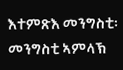እተምጽእ መንግስቲ፡ መንግስቲ ኣምላኽ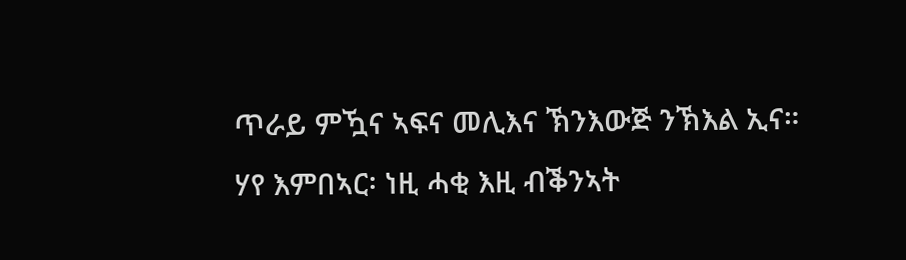ጥራይ ምዃና ኣፍና መሊእና ኽንእውጅ ንኽእል ኢና። ሃየ እምበኣር፡ ነዚ ሓቂ እዚ ብቕንኣት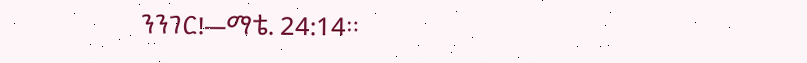ንንገር!—ማቴ. 24:14።